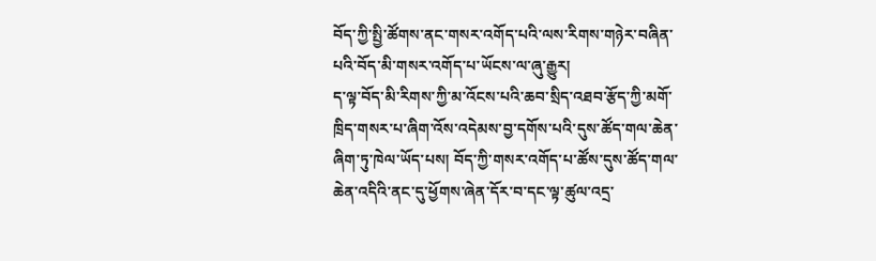བོད་ཀྱི་སྤྱི་ཚོགས་ནང་གསར་འགོད་པའི་ལས་རིགས་གཉེར་བཞིན་པའི་བོད་མི་གསར་འགོད་པ་ཡོངས་ལ་ཞུ་རྒྱུར།
ད་ལྟ་བོད་མི་རིགས་ཀྱི་མ་འོངས་པའི་ཆབ་སྲིད་འཐབ་རྩོད་ཀྱི་མགོ་ཁྲིད་གསར་པ་ཞིག་འོས་འདེམས་བྱ་དགོས་པའི་དུས་ཚོད་གལ་ཆེན་ཞིག་ཏུ་ཁེལ་ཡོད་པས། བོད་ཀྱི་གསར་འགོད་པ་ཚོས་དུས་ཚོད་གལ་ཆེན་འདིའི་ནང་དུ་ཕྱོགས་ཞེན་དོར་བ་དང་ལྟ་ཚུལ་འདྲ་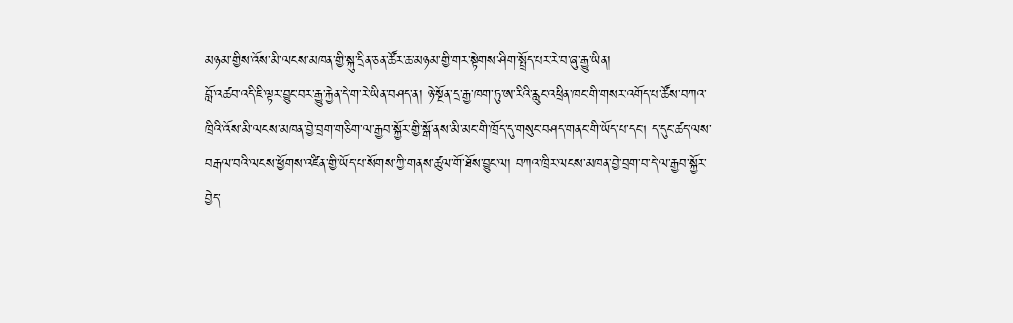མཉམ་གྱིས་འོས་མི་ལངས་མཁན་གྱི་སྐུ་དྲིན་ཅན་ཚོར་ཆ་མཉམ་གྱི་གར་སྟེགས་ཤིག་སྤྲོད་པར་རེ་བ་ཞུ་རྒྱུ་ཡིན།
བློ་འཚབ་འདི་ཇི་ལྟར་བྱུང་བར་རྒྱུ་རྐྱེན་དེ་ག་རེ་ཡིན་བཤད་ན། ཉེ་སྔོན་དྲ་རྒྱ་ཁག་ཏུ་ཨ་རིའི་རླུང་འཕྲིན་ཁང་གི་གསར་འགོད་པ་ཚོས་བཀའ་ཁྲིའི་འོས་མི་ལངས་མཁན་བྱེ་བྲག་གཅིག་ལ་རྒྱབ་སྐྱོར་གྱི་སྒོ་ནས་མི་མང་གི་ཁྲོད་དུ་གསུང་བཤད་གནང་གི་ཡོད་པ་དང། ད་དུང་ཚད་ལས་བརྒལ་བའི་ལངས་ཕྱོགས་འཛིན་གྱི་ཡོད་པ་སོགས་ཀྱི་གནས་ཚུལ་གོ་ཐོས་བྱུང་ལ། བཀའ་ཁྲིར་ལངས་མཁན་བྱེ་བྲག་བ་དེ་ལ་རྒྱབ་སྐྱོར་བྱེད་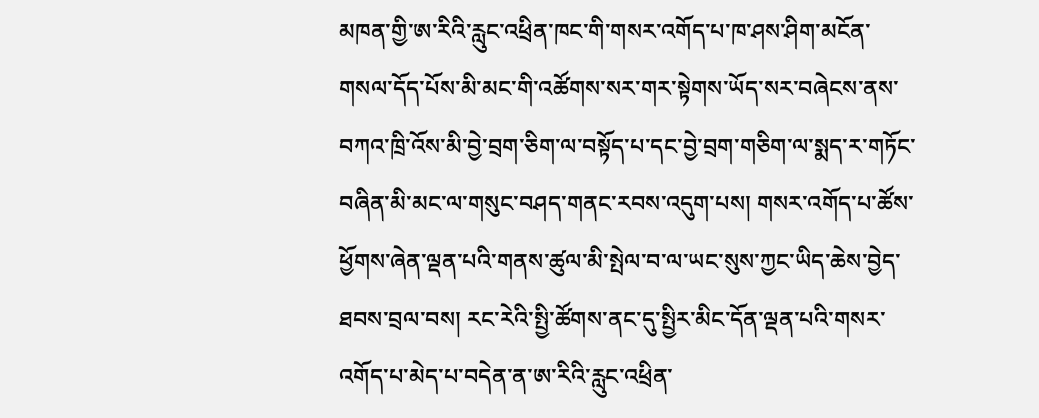མཁན་གྱི་ཨ་རིའི་རླུང་འཕྲིན་ཁང་གི་གསར་འགོད་པ་ཁ་ཤས་ཤིག་མངོན་གསལ་དོད་པོས་མི་མང་གི་འཚོགས་སར་གར་སྟེགས་ཡོད་སར་བཞེངས་ནས་བཀའ་ཁྲི་འོས་མི་བྱེ་བྲག་ཅིག་ལ་བསྟོད་པ་དང་བྱེ་བྲག་གཅིག་ལ་སྨད་ར་གཏོང་བཞིན་མི་མང་ལ་གསུང་བཤད་གནང་རབས་འདུག་པས། གསར་འགོད་པ་ཚོས་ཕྱོགས་ཞེན་ལྡན་པའི་གནས་ཚུལ་མི་སྤེལ་བ་ལ་ཡང་སུས་ཀྱང་ཡིད་ཆེས་བྱེད་ཐབས་བྲལ་བས། རང་རེའི་སྤྱི་ཚོགས་ནང་དུ་སྤྱིར་མིང་དོན་ལྡན་པའི་གསར་འགོད་པ་མེད་པ་བདེན་ན་ཨ་རིའི་རླུང་འཕྲིན་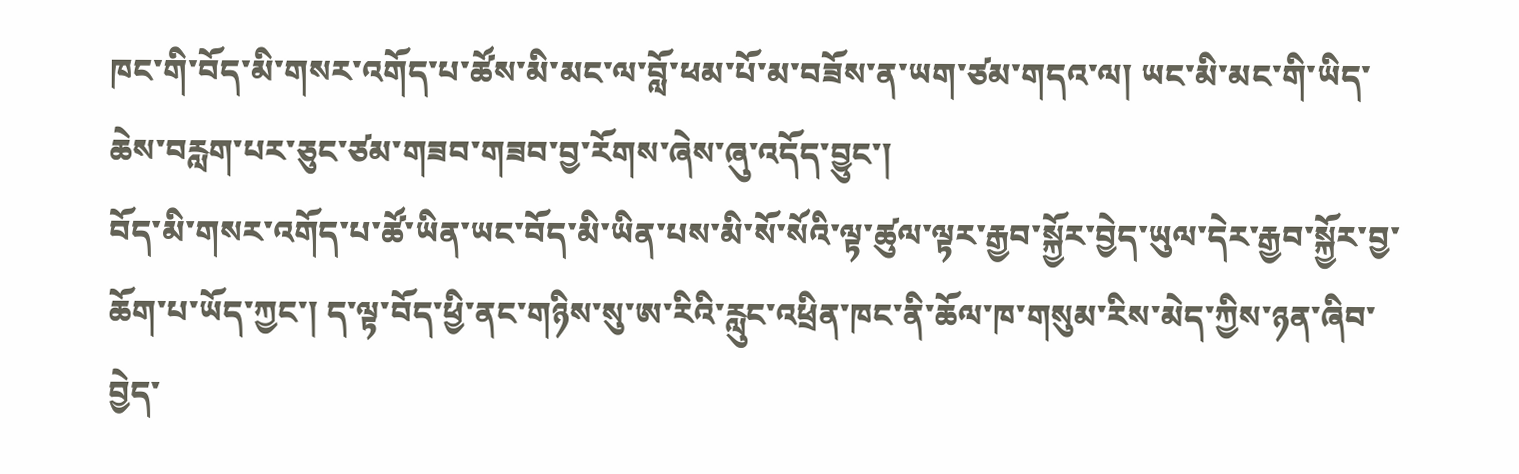ཁང་གི་བོད་མི་གསར་འགོད་པ་ཚོས་མི་མང་ལ་བློ་ཕམ་པོ་མ་བཟོས་ན་ཡག་ཙམ་གདའ་ལ། ཡང་མི་མང་གི་ཡིད་ཆེས་བརླག་པར་ཅུང་ཙམ་གཟབ་གཟབ་བྱ་རོགས་ཞེས་ཞུ་འདོད་བྱུང་།
བོད་མི་གསར་འགོད་པ་ཚོ་ཡིན་ཡང་བོད་མི་ཡིན་པས་མི་སོ་སོའི་ལྟ་ཚུལ་ལྟར་རྒྱབ་སྐྱོར་བྱེད་ཡུལ་དེར་རྒྱབ་སྐྱོར་བྱ་ཆོག་པ་ཡོད་ཀྱང་། ད་ལྟ་བོད་ཕྱི་ནང་གཉིས་སུ་ཨ་རིའི་རླུང་འཕྲིན་ཁང་ནི་ཆོལ་ཁ་གསུམ་རིས་མེད་ཀྱིས་ཉན་ཞིབ་བྱེད་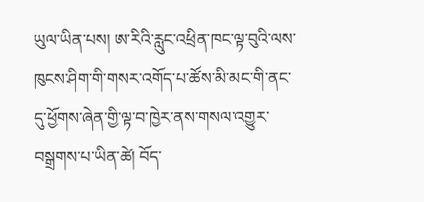ཡུལ་ཡིན་པས། ཨ་རིའི་རླུང་འཕྲིན་ཁང་ལྟ་བུའི་ལས་ཁུངས་ཤིག་གི་གསར་འགོད་པ་ཚོས་མི་མང་གི་ནང་དུ་ཕྱོགས་ཞེན་གྱི་ལྟ་བ་ཁྱེར་ནས་གསལ་འགྱུར་བསྒྲགས་པ་ཡིན་ཚེ། བོད་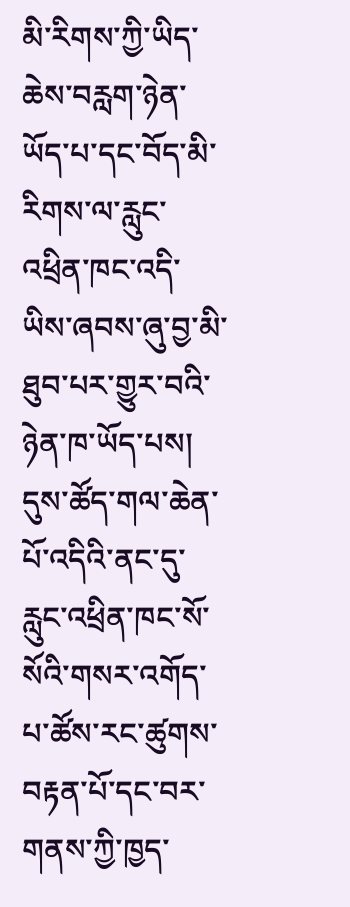མི་རིགས་ཀྱི་ཡིད་ཆེས་བརླག་ཉེན་ཡོད་པ་དང་བོད་མི་རིགས་ལ་རླུང་འཕྲིན་ཁང་འདི་ ཡིས་ཞབས་ཞུ་བྱ་མི་ཐུབ་པར་གྱུར་བའི་ཉེན་ཁ་ཡོད་པས། དུས་ཚོད་གལ་ཆེན་པོ་འདིའི་ནང་དུ་རླུང་འཕྲིན་ཁང་སོ་སོའི་གསར་འགོད་པ་ཚོས་རང་ཚུགས་བརྟན་པོ་དང་བར་གནས་ཀྱི་ཁྱད་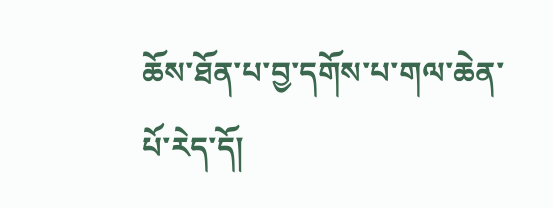ཆོས་ཐོན་པ་བྱ་དགོས་པ་གལ་ཆེན་པོ་རེད་དོ།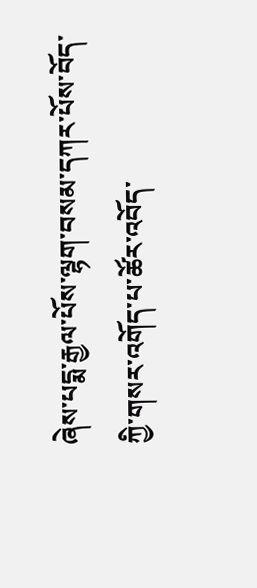ཞེས་པདྨ་རྒྱལ་པོས་ལྷག་བསམ་དཀར་པོས་བོད་ཀྱི་གསར་འགོད་པ་ཚོར་འབོད་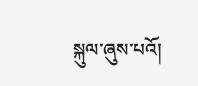སྐུལ་ཞུས་པའོ།